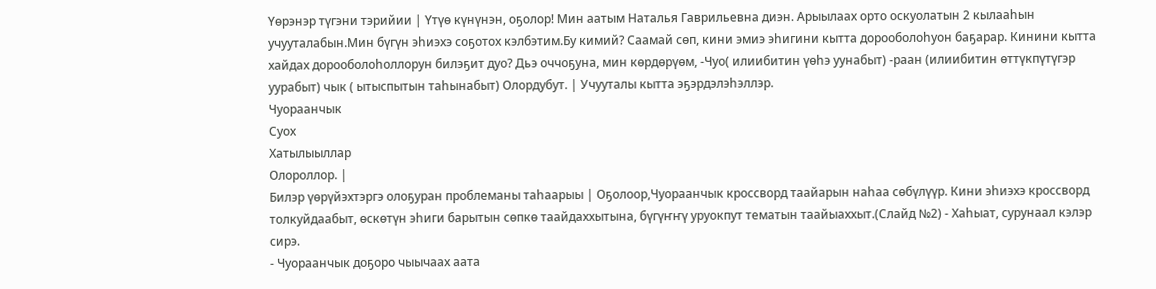Yөрэнэр түгэни тэрийии | Yтүө күнүнэн, оҕолор! Мин аатым Наталья Гаврильевна диэн. Арыылаах орто оскуолатын 2 кылааһын учууталабын.Мин бүгүн эһиэхэ соҕотох кэлбэтим.Бу кимий? Саамай сөп, кини эмиэ эһигини кытта дорооболоһуон баҕарар. Кинини кытта хайдах дорооболоһоллорун билэҕит дуо? Дьэ оччоҕуна, мин көрдөрүөм, -Чуо( илиибитин үөһэ уунабыт) -раан (илиибитин өттүкпүтүгэр уурабыт) чык ( ытыспытын таһынабыт) Олордубут. | Учууталы кытта эҕэрдэлэһэллэр.
Чуораанчык
Суох
Хатылыыллар
Олороллор. |
Билэр үөрүйэхтэргэ олоҕуран проблеманы таһаарыы | Оҕолоор,Чуораанчык кроссворд таайарын наһаа сөбүлүүр. Кини эһиэхэ кроссворд толкуйдаабыт, өскөтүн эһиги барытын сөпкө таайдаххытына, бүгүҥҥү уруокпут тематын таайыаххыт.(Слайд №2) - Хаһыат, сурунаал кэлэр сирэ.
- Чуораанчык доҕоро чыычаах аата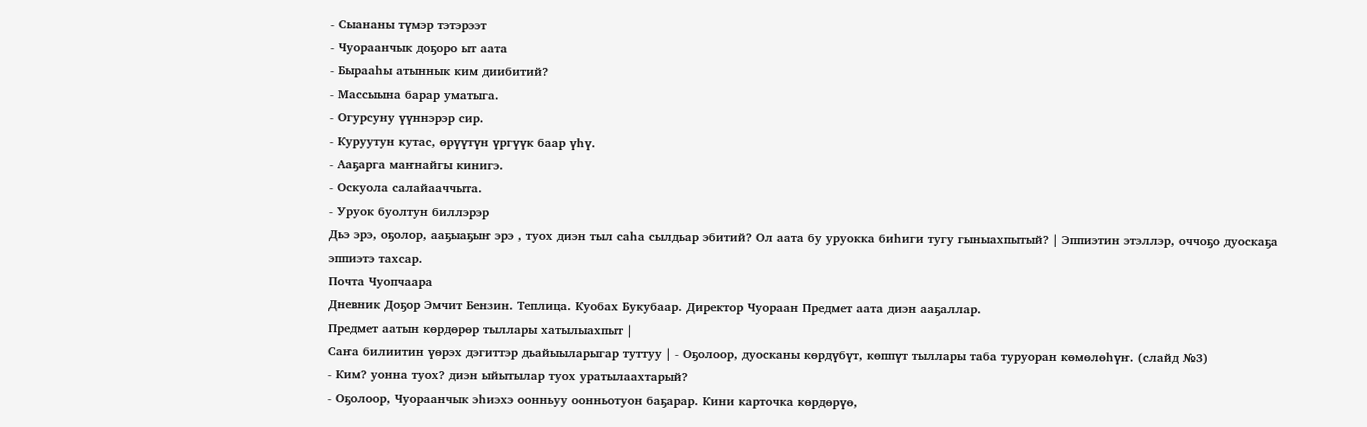- Сыананы түмэр тэтэрээт
- Чуораанчык доҕоро ыт аата
- Бырааһы атыннык ким диибитий?
- Массыына барар уматыга.
- Огурсуну үүннэрэр сир.
- Куруутун кутас, өрүүтүн үргүүк баар үһү.
- Ааҕарга маҥнайгы кинигэ.
- Оскуола салайааччыта.
- Уруок буолтун биллэрэр
Дьэ эрэ, оҕолор, ааҕыаҕыҥ эрэ , туох диэн тыл саһа сылдьар эбитий? Ол аата бу уруокка биһиги тугу гыныахпытый? | Эппиэтин этэллэр, оччоҕо дуоскаҕа эппиэтэ тахсар.
Почта Чуопчаара
Дневник Доҕор Эмчит Бензин. Теплица. Куобах Букубаар. Директор Чуораан Предмет аата диэн ааҕаллар.
Предмет аатын көрдөрөр тыллары хатылыахпыт |
Саҥа билиитин үөрэх дэгиттэр дьайыыларыгар туттуу | - Оҕолоор, дуосканы көрдүбүт, көппүт тыллары таба туруоран көмөлөһүҥ. (слайд №3)
- Ким? уонна туох? диэн ыйытылар туох уратылаахтарый?
- Оҕолоор, Чуораанчык эһиэхэ оонньуу оонньотуон баҕарар. Кини карточка көрдөрүө,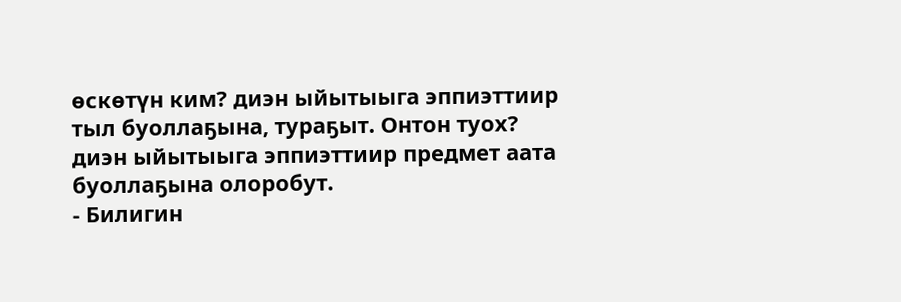өскөтүн ким? диэн ыйытыыга эппиэттиир тыл буоллаҕына, тураҕыт. Онтон туох? диэн ыйытыыга эппиэттиир предмет аата буоллаҕына олоробут.
- Билигин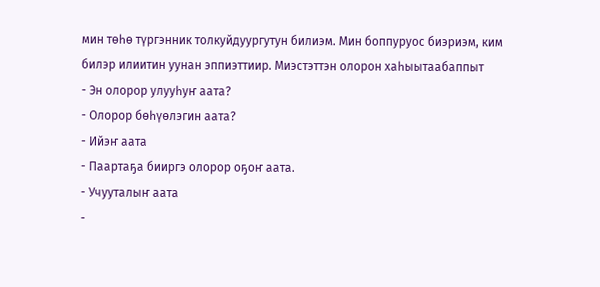мин төһө түргэнник толкуйдуургутун билиэм. Мин боппуруос биэриэм, ким билэр илиитин уунан эппиэттиир. Миэстэттэн олорон хаһыытаабаппыт
- Эн олорор улууһуҥ аата?
- Олорор бөһүөлэгин аата?
- Ийэҥ аата
- Паартаҕа бииргэ олорор оҕоҥ аата.
- Учууталыҥ аата
-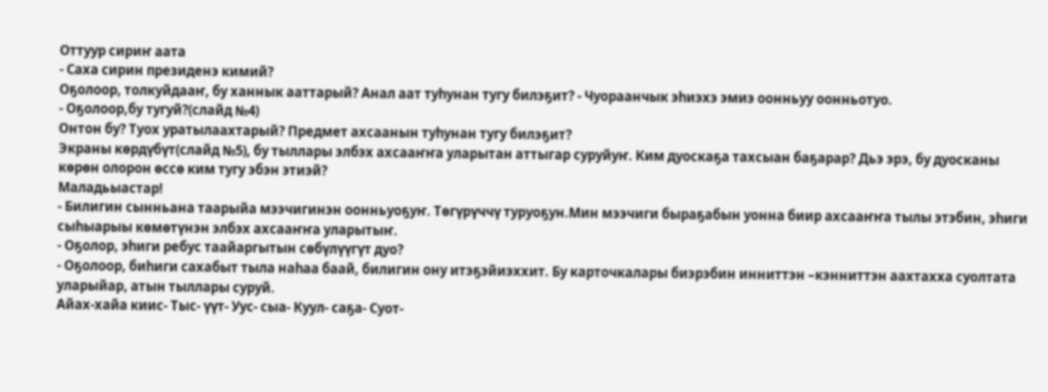Оттуур сириҥ аата
- Саха сирин президенэ кимий?
Оҕолоор, толкуйдааҥ, бу ханнык ааттарый? Анал аат туһунан тугу билэҕит? - Чуораанчык эһиэхэ эмиэ оонньуу оонньотуо.
- Оҕолоор,бу тугуй?(слайд №4)
Онтон бу? Туох уратылаахтарый? Предмет ахсаанын туһунан тугу билэҕит?
Экраны көрдүбүт(слайд №5), бу тыллары элбэх ахсааҥҥа уларытан аттыгар суруйуҥ. Ким дуоскаҕа тахсыан баҕарар? Дьэ эрэ, бу дуосканы көрөн олорон өссө ким тугу эбэн этиэй?
Маладьыастар!
- Билигин сынньана таарыйа мээчигинэн оонньуоҕуҥ. Төгүрүччү туруоҕун.Мин мээчиги быраҕабын уонна биир ахсааҥҥа тылы этэбин, эһиги сыһыарыы көмөтүнэн элбэх ахсааҥҥа уларытыҥ.
- Оҕолор, эһиги ребус таайаргытын сөбүлүүгүт дуо?
- Оҕолоор, биһиги сахабыт тыла наһаа баай, билигин ону итэҕэйиэххит. Бу карточкалары биэрэбин инниттэн –кэнниттэн аахтахха суолтата уларыйар, атын тыллары суруй.
Айах-хайа киис- Тыс- үүт- Уус- сыа- Куул- саҕа- Суот-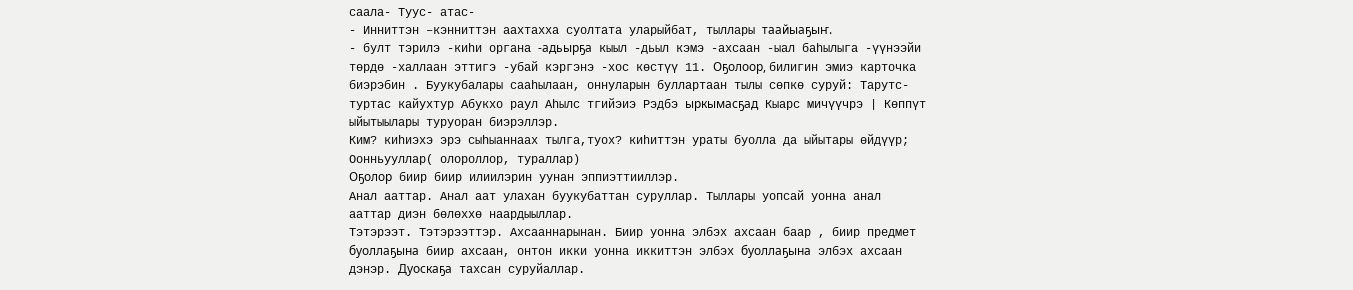саала- Туус- атас-
- Инниттэн –кэнниттэн аахтахха суолтата уларыйбат, тыллары таайыаҕыҥ.
- булт тэрилэ -киһи органа -адьырҕа кыыл -дьыл кэмэ -ахсаан -ыал баһылыга -үүнээйи төрдө -халлаан эттигэ -убай кэргэнэ -хос көстүү 11. Оҕолоор, билигин эмиэ карточка биэрэбин . Буукубалары сааһылаан, оннуларын буллартаан тылы сөпкө суруй: Тарутс-туртас кайухтур Абукхо раул Аһылс тгийэиэ Рэдбэ ыркымасҕад Кыарс мичүүчрэ | Көппүт ыйытыылары туруоран биэрэллэр.
Ким? киһиэхэ эрэ сыһыаннаах тылга,туох? киһиттэн ураты буолла да ыйытары өйдүүр;
Оонньууллар( олороллор, тураллар)
Оҕолор биир биир илиилэрин уунан эппиэттииллэр.
Анал ааттар. Анал аат улахан буукубаттан суруллар. Тыллары уопсай уонна анал ааттар диэн бөлөххө наардыыллар.
Тэтэрээт. Тэтэрээттэр. Ахсааннарынан. Биир уонна элбэх ахсаан баар , биир предмет буоллаҕына биир ахсаан, онтон икки уонна иккиттэн элбэх буоллаҕына элбэх ахсаан дэнэр. Дуоскаҕа тахсан суруйаллар.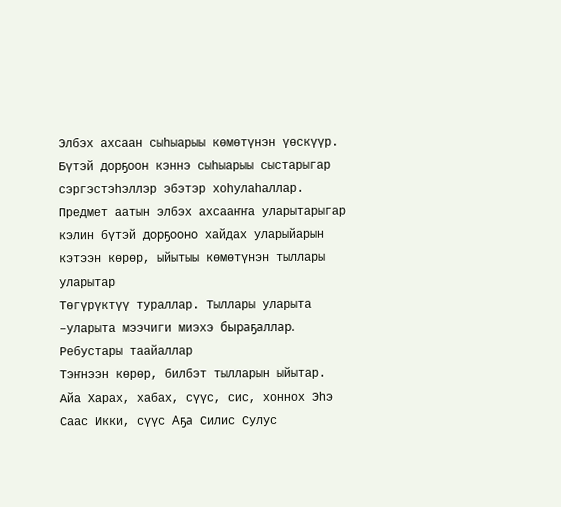Элбэх ахсаан сыһыарыы көмөтүнэн үөскүүр. Бүтэй дорҕоон кэннэ сыһыарыы сыстарыгар сэргэстэһэллэр эбэтэр хоһулаһаллар. Предмет аатын элбэх ахсааҥҥа уларытарыгар кэлин бүтэй дорҕооно хайдах уларыйарын кэтээн көрөр, ыйытыы көмөтүнэн тыллары уларытар
Төгүрүктүү тураллар. Тыллары уларыта –уларыта мээчиги миэхэ быраҕаллар.
Ребустары таайаллар
Тэҥнээн көрөр, билбэт тылларын ыйытар.
Айа Харах, хабах, сүүс, сис, хоннох Эһэ Саас Икки, сүүс Аҕа Силис Сулус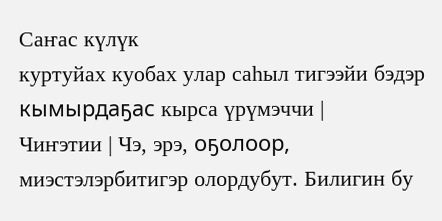Саҥас күлүк
куртуйах куобах улар саһыл тигээйи бэдэр кымырдаҕас кырса үрүмэччи |
Чиҥэтии | Чэ, эрэ, оҕолоор, миэстэлэрбитигэр олордубут. Билигин бу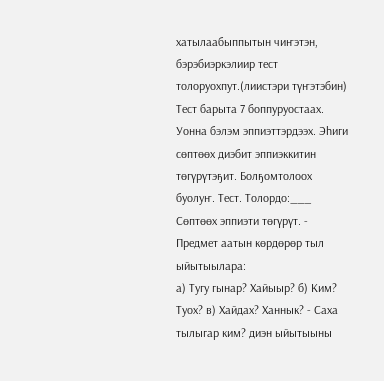хатылаабыппытын чиҥэтэн, бэрэбиэркэлиир тест толоруохпут.(лиистэри түҥэтэбин) Тест барыта 7 боппуруостаах. Уонна бэлэм эппиэттэрдээх. Эһиги сөптөөх диэбит эппиэккитин төгүрүтэҕит. Болҕомтолоох буолуҥ. Тест. Толордо:___ Сөптөөх эппиэти төгүрүт. - Предмет аатын көрдөрөр тыл ыйытыылара:
а) Тугу гынар? Хайыыр? б) Ким? Туох? в) Хайдах? Ханнык? - Саха тылыгар ким? диэн ыйытыыны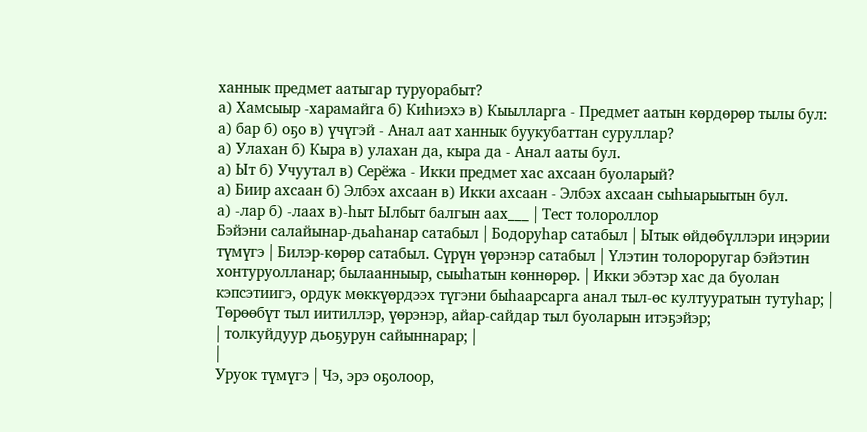ханнык предмет аатыгар туруорабыт?
а) Хамсыыр -харамайга б) Киһиэхэ в) Кыылларга - Предмет аатын көрдөрөр тылы бул:
а) бар б) оҕо в) үчүгэй - Анал аат ханнык буукубаттан суруллар?
а) Улахан б) Кыра в) улахан да, кыра да - Анал ааты бул.
а) Ыт б) Учуутал в) Серёжа - Икки предмет хас ахсаан буоларый?
а) Биир ахсаан б) Элбэх ахсаан в) Икки ахсаан - Элбэх ахсаан сыһыарыытын бул.
а) -лар б) -лаах в)-һыт Ылбыт балгын аах___ | Тест толороллор
Бэйэни салайынар-дьаһанар сатабыл | Бодоруhар сатабыл | Ытык өйдөбүллэри иңэрии түмүгэ | Билэр-көрөр сатабыл. Сүрүн үөрэнэр сатабыл | Yлэтин толороругар бэйэтин хонтуруолланар; былаанныыр, сыыһатын көннөрөр. | Икки эбэтэр хас да буолан кэпсэтиигэ, ордук мөккүөрдээх түгэни быһаарсарга анал тыл-өс култууратын тутуһар; | Төрөөбүт тыл иитиллэр, үөрэнэр, айар-сайдар тыл буоларын итэҕэйэр;
| толкуйдуур дьоҕурун сайыннарар; |
|
Уруок түмүгэ | Чэ, эрэ оҕолоор,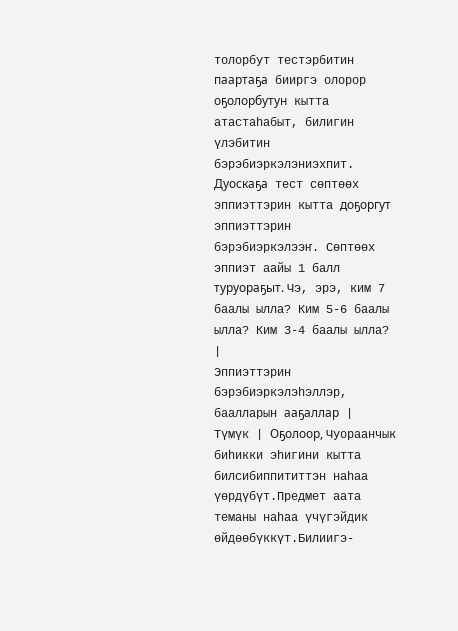толорбут тестэрбитин паартаҕа бииргэ олорор оҕолорбутун кытта атастаһабыт, билигин үлэбитин бэрэбиэркэлэниэхпит. Дуоскаҕа тест сөптөөх эппиэттэрин кытта доҕоргут эппиэттэрин бэрэбиэркэлээҥ. Сөптөөх эппиэт аайы 1 балл туруораҕыт. Чэ, эрэ, ким 7 баалы ылла? Ким 5-6 баалы ылла? Ким 3-4 баалы ылла? |
Эппиэттэрин бэрэбиэркэлэһэллэр, баалларын ааҕаллар |
Түмүк | Оҕолоор, Чуораанчык биһикки эһигини кытта билсибиппититтэн наһаа үөрдүбүт.Предмет аата теманы наһаа үчүгэйдик өйдөөбүккүт.Билиигэ-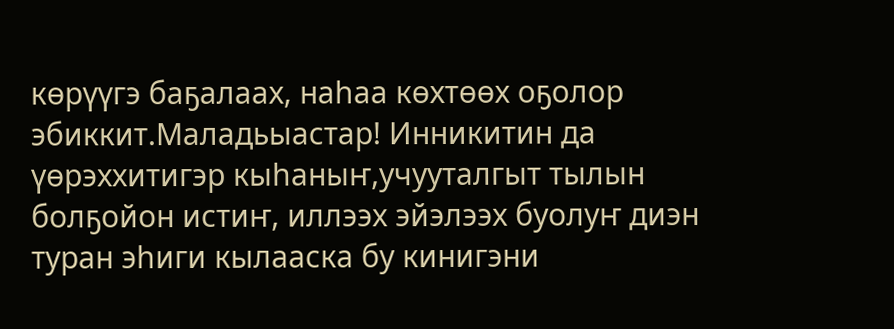көрүүгэ баҕалаах, наһаа көхтөөх оҕолор эбиккит.Маладьыастар! Инникитин да үөрэххитигэр кыһаныҥ,учууталгыт тылын болҕойон истиҥ, иллээх эйэлээх буолуҥ диэн туран эһиги кылааска бу кинигэни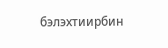бэлэхтиирбин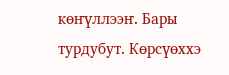көҥүллээҥ. Бары турдубут. Көрсүөххэ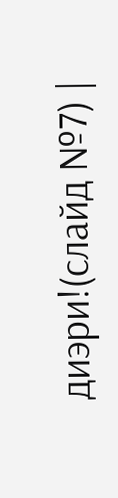диэри!(слайд №7) |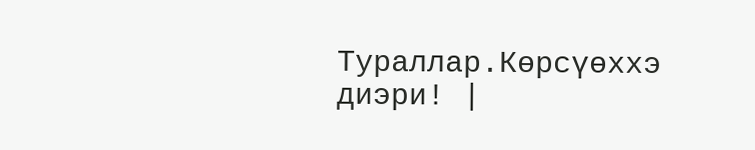Тураллар.Көрсүөххэ диэри! |